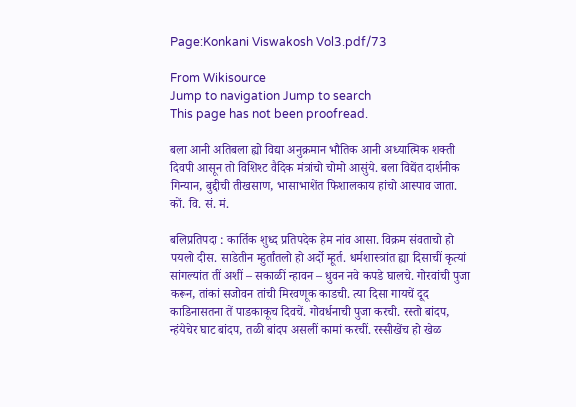Page:Konkani Viswakosh Vol3.pdf/73

From Wikisource
Jump to navigation Jump to search
This page has not been proofread.

बला आनी अतिबला ह्यो विद्या अनुक्रमान भौतिक आनी अध्यात्मिक शक्ती दिवपी आसून तो विशिश्ट वैदिक मंत्रांचो चोमो आसुंये. बला विद्येंत दार्शनीक गिन्यान, बुद्दीची तीखसाण, भासाभाशेंत फिशालकाय हांचो आस्पाव जाता. कों. वि. सं. मं.

बलिप्रतिपदा : कार्तिक शुध्द प्रतिपदेक हेम नांव आसा. विक्रम संवताचो हो पयलो दीस. साडेतीन म्हुर्तांतलो हो अर्दो म्हूर्त. धर्मशास्त्रांत ह्या दिसाचीं कृत्यां सांगल्यांत तीं अशीं – सकाळीं न्हावन – धुवन नवे कपडे घालचे. गोरवांची पुजा करून, तांकां सजोवन तांची मिरवणूक काडची. त्या दिसा गायचें दूद काडिनासतना तें पाडकाकूच दिवचें. गोवर्धनाची पुजा करची. रस्तो बांदप, न्हंयेचेर घाट बांदप, तळी बांदप असलीं कामां करचीं. रस्सीखेंच हो खेळ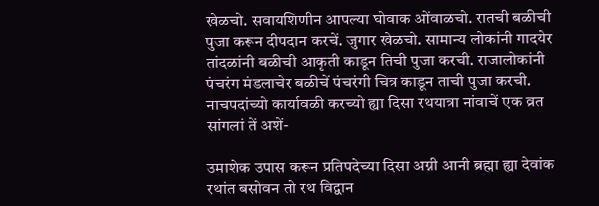खेळचो. सवायशिणीन आपल्या घोवाक ओंवाळचो. रातची बळीची पुजा करून दीपदान करचें. जुगार खेळचो. सामान्य लोकांनी गादयेर तांदळांनी बळीची आकृती काडून तिची पुजा करची. राजालोकांनी पंचरंग मंडलाचेर बळीचें पंचरंगी चित्र काडून ताची पुजा करची. नाचपदांच्यो कार्यावळी करच्यो ह्या दिसा रथयात्रा नांवाचें एक व्रत सांगलां तें अशें-

उमाशेक उपास करून प्रतिपदेच्या दिसा अग्नी आनी ब्रह्मा ह्या देवांक रथांत बसोवन तो रथ विद्वान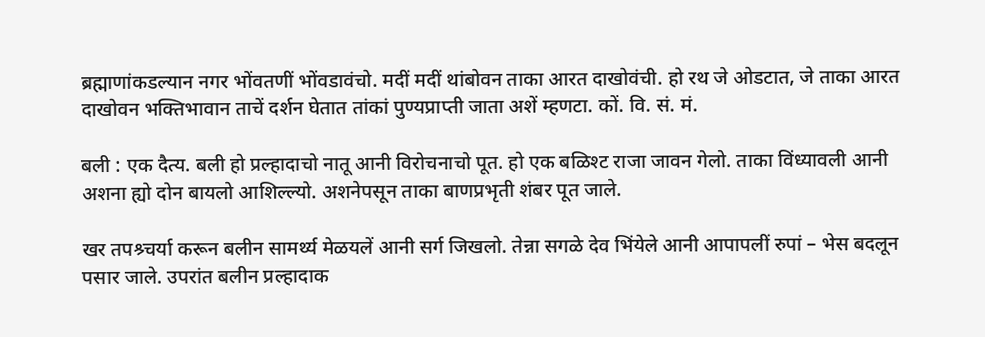ब्रह्माणांकडल्यान नगर भोंवतणीं भोंवडावंचो. मदीं मदीं थांबोवन ताका आरत दाखोवंची. हो रथ जे ओडटात, जे ताका आरत दाखोवन भक्तिभावान ताचें दर्शन घेतात तांकां पुण्यप्राप्ती जाता अशें म्हणटा. कों. वि. सं. मं.

बली : एक दैत्य. बली हो प्रल्हादाचो नातू आनी विरोचनाचो पूत. हो एक बळिश्ट राजा जावन गेलो. ताका विंध्यावली आनी अशना ह्यो दोन बायलो आशिल्ल्यो. अशनेपसून ताका बाणप्रभृती शंबर पूत जाले.

खर तपश्र्चर्या करून बलीन सामर्थ्य मेळयलें आनी सर्ग जिखलो. तेन्ना सगळे देव भिंयेले आनी आपापलीं रुपां – भेस बदलून पसार जाले. उपरांत बलीन प्रल्हादाक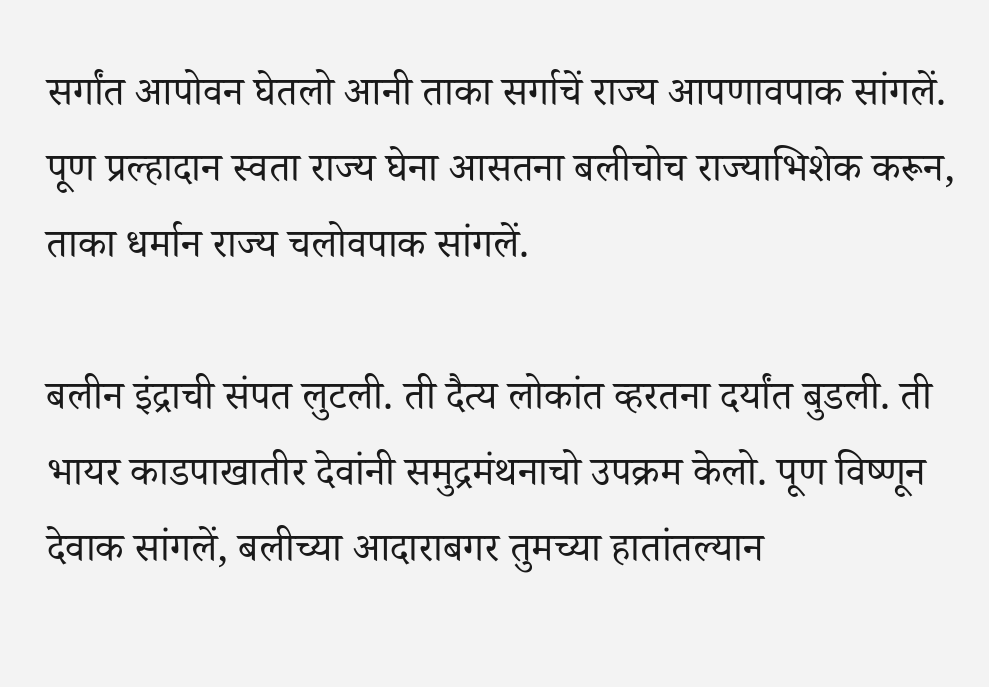सर्गांत आपोवन घेतलो आनी ताका सर्गाचें राज्य आपणावपाक सांगलें. पूण प्रल्हादान स्वता राज्य घेना आसतना बलीचोच राज्याभिशेक करून, ताका धर्मान राज्य चलोवपाक सांगलें.

बलीन इंद्राची संपत लुटली. ती दैत्य लोकांत व्हरतना दर्यांत बुडली. ती भायर काडपाखातीर देवांनी समुद्रमंथनाचो उपक्रम केलो. पूण विष्णून देवाक सांगलें, बलीच्या आदाराबगर तुमच्या हातांतल्यान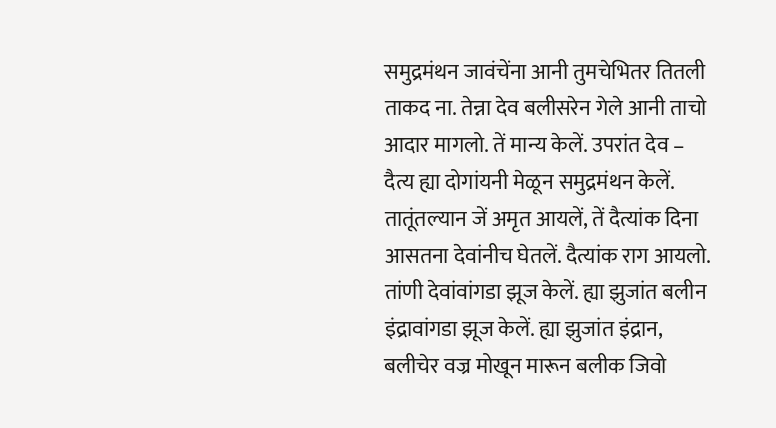समुद्रमंथन जावंचेंना आनी तुमचेभितर तितली ताकद ना. तेन्ना देव बलीसरेन गेले आनी ताचो आदार मागलो. तें मान्य केलें. उपरांत देव – दैत्य ह्या दोगांयनी मेळून समुद्रमंथन केलें. तातूंतल्यान जें अमृत आयलें, तें दैत्यांक दिना आसतना देवांनीच घेतलें. दैत्यांक राग आयलो. तांणी देवांवांगडा झूज केलें. ह्या झुजांत बलीन इंद्रावांगडा झूज केलें. ह्या झुजांत इंद्रान, बलीचेर वज्र मोखून मारून बलीक जिवो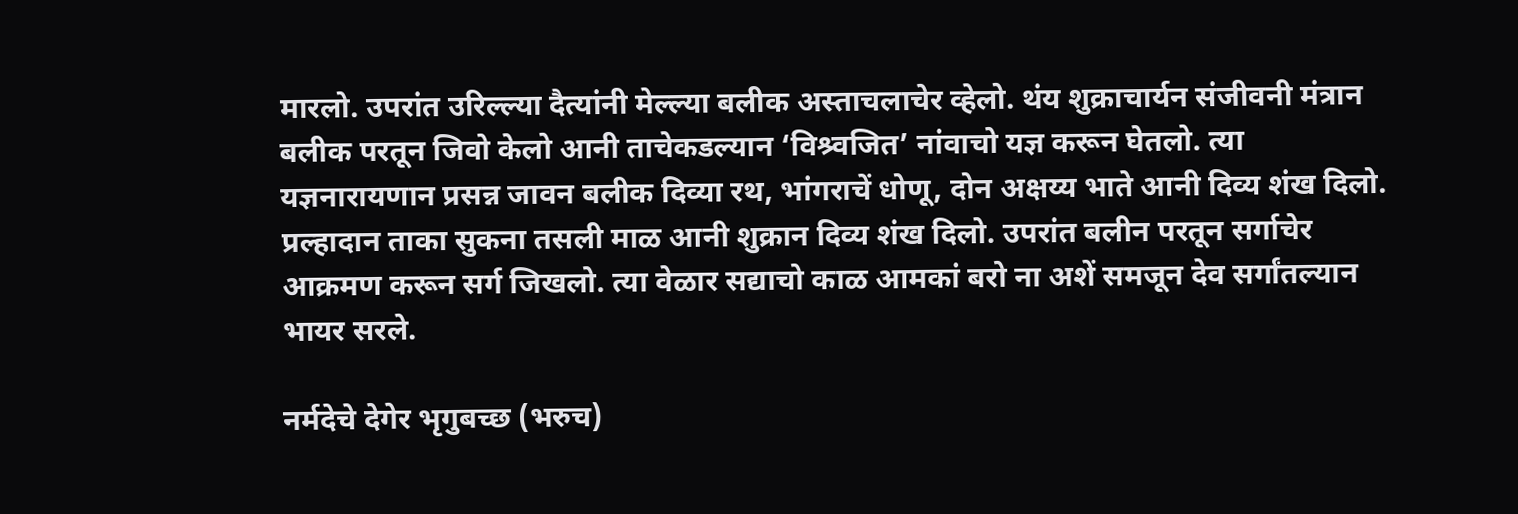मारलो. उपरांत उरिल्ल्या दैत्यांनी मेल्ल्या बलीक अस्ताचलाचेर व्हेलो. थंय शुक्राचार्यन संजीवनी मंत्रान बलीक परतून जिवो केलो आनी ताचेकडल्यान ‘विश्र्वजित’ नांवाचो यज्ञ करून घेतलो. त्या यज्ञनारायणान प्रसन्न जावन बलीक दिव्या रथ, भांगराचें धोणू, दोन अक्षय्य भाते आनी दिव्य शंख दिलो. प्रल्हादान ताका सुकना तसली माळ आनी शुक्रान दिव्य शंख दिलो. उपरांत बलीन परतून सर्गाचेर आक्रमण करून सर्ग जिखलो. त्या वेळार सद्याचो काळ आमकां बरो ना अशें समजून देव सर्गांतल्यान भायर सरले.

नर्मदेचे देगेर भृगुबच्छ (भरुच)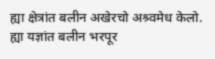ह्या क्षेत्रांत बलीन अखेरचो अश्र्वमेध केलो. ह्या यज्ञांत बलीन भरपूर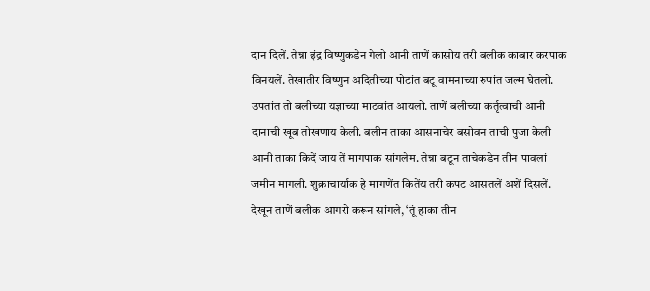दान दिलें. तेन्ना इंद्र विष्णुकडेन गेलो आनी ताणें कासोय तरी बलीक काबार करपाक विनयलें. तेखातीर विष्णुन अदितीच्या पोटांत बटू वामनाच्या रुपांत जल्म घेतलो. उपतांत तो बलीच्या यज्ञाच्या माटवांत आयलो. ताणें बलीच्या कर्तृत्वाची आनी दानाची खूब तोखणाय केली. बलीन ताका आसनाचेर बसोवन ताची पुजा केली आनी ताका किदें जाय तें मागपाक सांगलेम. तेन्ना बटून ताचेकडेन तीन पावलां जमीन मागली. शुक्राचार्याक हे मागणेंत कितेंय तरी कपट आसतलें अशें दिसलें. देखून ताणें बलीक आगरो करून सांगले, ‘तूं हाका तीन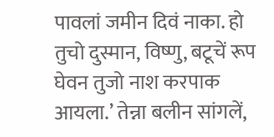पावलां जमीन दिवं नाका. हो तुचो दुस्मान, विष्णु, बटूचें रूप घेवन तुजो नाश करपाक आयला.’ तेन्ना बलीन सांगलें,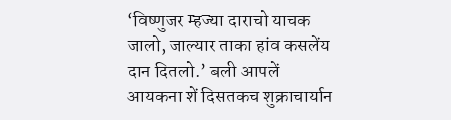‘विष्णुजर म्हज्या दाराचो याचक जालो, जाल्यार ताका हांव कसलेंय दान दितलो.’ बली आपलें आयकना शें दिसतकच शुक्राचार्यान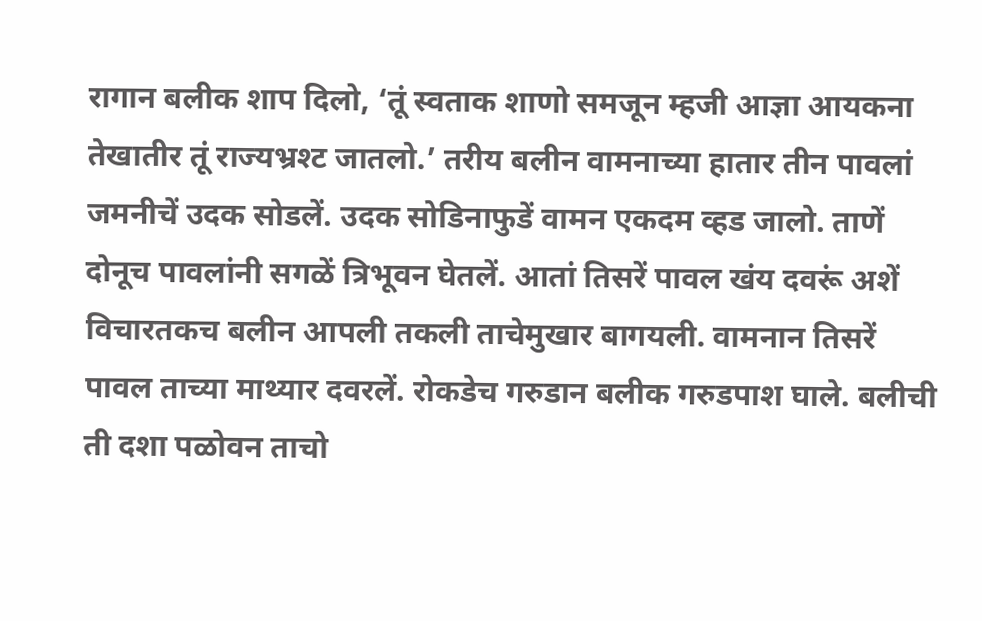रागान बलीक शाप दिलो, ‘तूं स्वताक शाणो समजून म्हजी आज्ञा आयकना तेखातीर तूं राज्यभ्रश्ट जातलो.’ तरीय बलीन वामनाच्या हातार तीन पावलां जमनीचें उदक सोडलें. उदक सोडिनाफुडें वामन एकदम व्हड जालो. ताणें दोनूच पावलांनी सगळें त्रिभूवन घेतलें. आतां तिसरें पावल खंय दवरूं अशें विचारतकच बलीन आपली तकली ताचेमुखार बागयली. वामनान तिसरें पावल ताच्या माथ्यार दवरलें. रोकडेच गरुडान बलीक गरुडपाश घाले. बलीची ती दशा पळोवन ताचो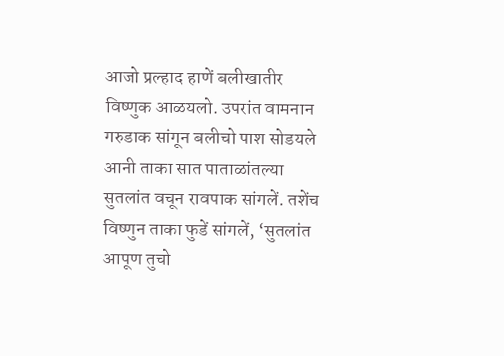आजो प्रल्हाद हाणें बलीखातीर विष्णुक आळयलो. उपरांत वामनान गरुडाक सांगून बलीचो पाश सोडयले आनी ताका सात पाताळांतल्या सुतलांत वचून रावपाक सांगलें. तशेंच विष्णुन ताका फुडें सांगलें, ‘सुतलांत आपूण तुचो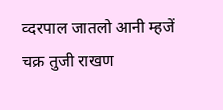व्दरपाल जातलो आनी म्हजें चक्र तुजी राखण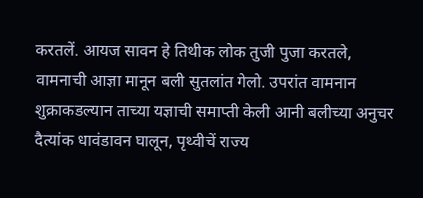करतलें. आयज सावन हे तिथीक लोक तुजी पुजा करतले, वामनाची आज्ञा मानून बली सुतलांत गेलो. उपरांत वामनान शुक्राकडल्यान ताच्या यज्ञाची समाप्ती केली आनी बलीच्या अनुचर दैत्यांक धावंडावन घालून, पृथ्वीचें राज्य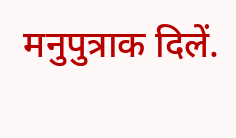मनुपुत्राक दिलें.